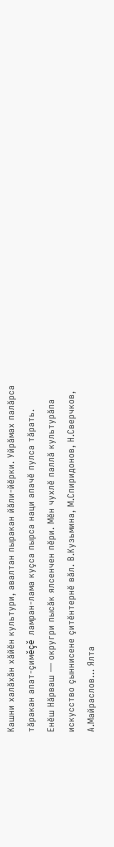Кашни халăхăн хăйĕн культури, авалтан пыракан йăли-йĕрки. Уйрăмах палăрса тăракан апат-çимĕçĕ ламран-лама куçса пырса наци апачĕ пулса тăрать.
Енĕш Нăрваш — округри пысăк ялсенчен пĕри. Мĕн чухлĕ паллă культурăпа искусство çыннисене çитĕнтернĕ вăл. В.Кузьмина, М.Спиридонов, Н.Сверчков, А.Майраслов... Ялта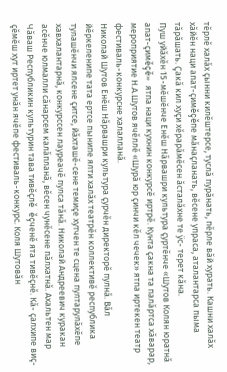тĕрлĕ халăх çынни килĕштерсе, туслă пурăнать, пĕрле вăй хурать. Кашни халăх хăйĕн наци апат-çимĕçĕпе мăнаçланать, вĕсене упраса, аталантарса пыма тăрăшать. Çакă кил хуçи хĕрарăмĕсен ăсталăхне те ÿс- терет кăна.
Пуш уйăхĕн 15-мĕшĕнче Енĕш Нăрвашри культура çуртĕнче «Шутов Колян юратнă апат-çимĕçĕ» ятпа наци кухнин конкурсĕ иртрĕ. Кунта çакна та палăртса хăварар, мероприятие Н.А.Шутов ячĕллĕ «Шурă юр çинчи кĕл чечек» ятпа иртекен театр фестиваль-конкурсне халалланă.
Николай Шутов Енĕш Нăрвашри культура çурчĕн директорĕ пулнă. Вăл йĕркеленипе тата ертсе пынипе ялти халăх театрĕн коллективĕ республика тулашĕнчи ялсене çитсе, йăхташĕ-сене темиçе хутчен те сцена пултарулăхĕпе хавхалантарнă, конкурссен лауреачĕ пулса тăнă. Николай Андреевич куракан асĕнче юлмалли сăнарсем калăпланă, вĕсен чунĕсене пăлхатнă. Ахальтен мар Чăваш Республикин культурин тава тивĕçлĕ ĕçченĕ ята тивĕçнĕ. Кă- çалхипе виç-çĕмĕш хут иртет унăн ячĕпе фестиваль-конкурс. Коля Шутовăн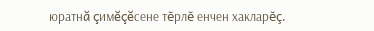юратнă çимĕçĕсене тĕрлĕ енчен хакларĕç.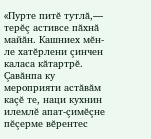«Пурте питĕ тутлă,— терĕç астивсе пăхнă майăн. Кашниех мĕн- ле хатĕрлени çинчен каласа кăтартрĕ. Çавăнпа ку мероприяти астăвăм каçĕ те, наци кухнин илемлĕ апат-çимĕçне пĕçерме вĕрентес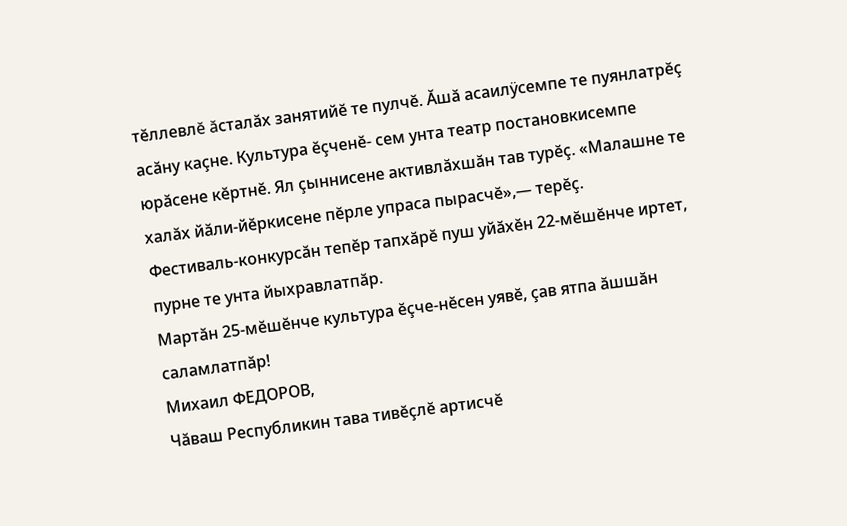тĕллевлĕ ăсталăх занятийĕ те пулчĕ. Ăшă асаилÿсемпе те пуянлатрĕç асăну каçне. Культура ĕçченĕ- сем унта театр постановкисемпе юрăсене кĕртнĕ. Ял çыннисене активлăхшăн тав турĕç. «Малашне те халăх йăли-йĕркисене пĕрле упраса пырасчĕ»,— терĕç.
Фестиваль-конкурсăн тепĕр тапхăрĕ пуш уйăхĕн 22-мĕшĕнче иртет, пурне те унта йыхравлатпăр.
Мартăн 25-мĕшĕнче культура ĕçче-нĕсен уявĕ, çав ятпа ăшшăн саламлатпăр!
Михаил ФЕДОРОВ,
Чăваш Республикин тава тивĕçлĕ артисчĕ